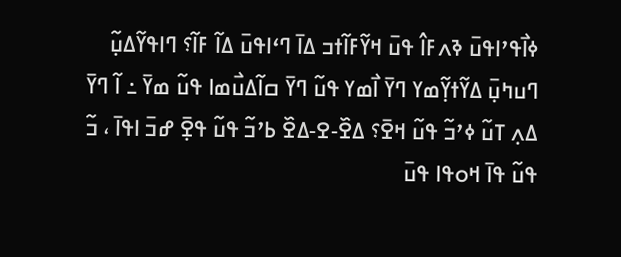ߦߊ߯ߟߴߊߟߎ߫ ߢߍߓߊ߮ ߟߎ߫ ߞߌ߬ߓߊ߬ߙߏ ߡߊ߫ ߣߵߊߟߎ߫ ߡߊ߬ ߓߊ߬؟ ߣߊߟߌ߬ߡߎ߲߬ ߣߎߤߎ߲߫ ߡߌ߬ߙߌ߲߬ߘߌ ߣߌ߫ ߊ߯ߘߌ ߟߎ߬ ߣߌ߫ ߛߊ߬ߡߎ߯ߘߊ ߟߎ߬ ߘߌ߫ ߸ ߊ߬ ߣߌ߫ ߡߍ߲ ߠߎ߬ ߦߴߏ߬ ߟߎ߬ ߞߐ߫؟ ߡߐ߰-ߐ-ߡߐ߰ ߕߴߏ߬ ߟߎ߬ ߟߐ߲߫ ߝߏ߫ ߊߟߊ߫ ، ߏ߬ ߟߎ߬ ߟߊ߫ ߞߋߟߊ ߟߎ߫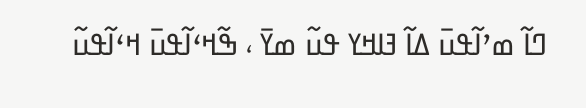ߣߊ߬ ߘߴߊ߬ߟߎ߫ ߡߊ߬ ߔߊߞߌ ߟߎ߬ ߘߌ߫ ، ߒ߬ߞߵߊ߬ߟߎ߫ ߞߵߊ߬ߟߎ߬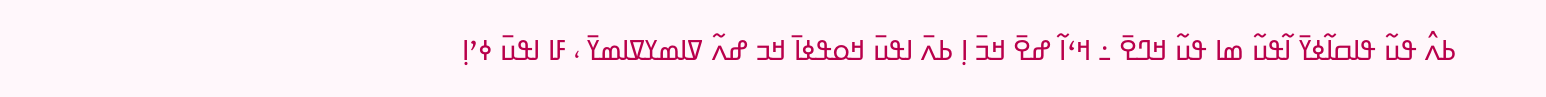ߕߍ߮ ߟߎ߬ ߟߊߛߊ߬ߦߌ߫ ߊ߬ߟߎ߬ ߘߊ ߟߎ߬ ߞߣߐ߫ ߸ ߞߵߊ߬ ߝߐ߫ ߞߏ߫ ߊ߲ ߕߍ߫ ߊߟߎ߫ ߞߋߟߦߊ߫ ߞߏ ߝߍ߬ ߜߊߘߌߜߊߘߌ߫ ، ߓߊ ߊߟߎ߫ ߦߴߊ߲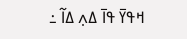ߞߟߌ߫ ߟߊ߫ ߡߍ߲ ߡߊ߬ ߸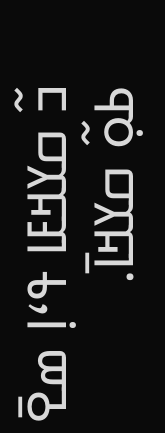ߏ߬ ߛߌߞߓߊ ߟߵߊ߲ ߘߐ߫ ߕߋ߲߬ ߛߌߞߊ߫.